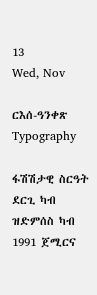13
Wed, Nov

ርእሰ-ዓንቀጽ
Typography

ፋሽሽታዊ ስርዓት ደርጊ ካብ ዝድምሰስ ካብ 1991 ጀሚርና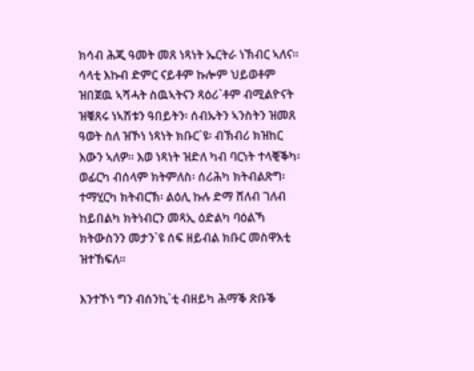ክሳብ ሕጂ ዓመት መጸ ነጻነት ኤርትራ ነኽብር ኣለና። ሳላቲ እኩብ ድምር ናይቶም ኩሎም ህይወቶም ዝበጀዉ ኣሻሓት ስዉኣትናን ጻዕሪ`ቶም ብሚልዮናት ዝቑጸሩ ነኣሽቱን ዓበይትን፡ ሰብኡትን ኣንስትን ዝመጸ ዓወት ስለ ዝኾነ ነጻነት ክቡር`ዩ፡ ብኽብሪ ክዝከር እውን ኣለዎ። እወ ነጻነት ዝድለ ካብ ባርነት ተላቒቕካ፡ ወፊርካ ብሰላም ክትምለስ፡ ሰሪሕካ ክትብልጽግ፡ ተማሂርካ ክትብርኽ፡ ልዕሊ ኩሉ ድማ ሸለብ ገለብ ከይበልካ ክትነብርን መጻኢ ዕድልካ ባዕልኻ ክትውስንን መታን`ዩ ሰፍ ዘይብል ክቡር መስዋእቲ ዝተኸፍለ።

እንተኾነ ግን ብሰንኪ`ቲ ብዘይካ ሕማቕ ጽቡቕ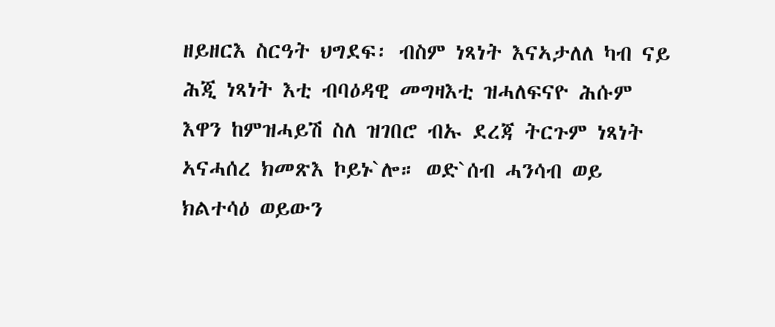ዘይዘርእ ስርዓት ህግደፍ፡ ብስም ነጻነት እናኣታለለ ካብ ናይ ሕጂ ነጻነት እቲ ብባዕዳዊ መግዛእቲ ዝሓለፍናዮ ሕሱም እዋን ከምዝሓይሽ ስለ ዝገበሮ ብኡ ደረጃ ትርጉም ነጻነት ኣናሓሰረ ክመጽእ ኮይኑ`ሎ። ወድ`ሰብ ሓንሳብ ወይ ክልተሳዕ ወይውን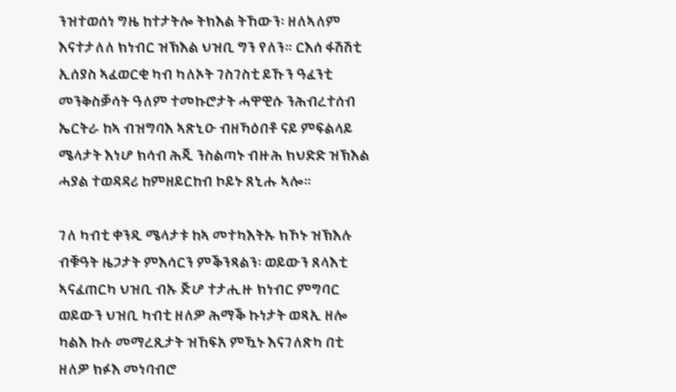ንዝተወሰነ ግዜ ከተታትሎ ትክእል ትኸውን፡ ዘለኣለም እናተታለለ ክነብር ዝኽእል ህዝቢ ግን የለን። ርእሰ ፋሽሽቲ ኢሰያስ ኣፈወርቂ ካብ ካለኦት ገስገስቲ ይኹን ዓፈንቲ መንቅስቓሳት ዓለም ተመኩሮታት ሓዋዊሱ ንሕብረተሰብ ኤርትራ ከኣ ብዝግባእ ኣጽኒዑ ብዘኻዕበቶ ናይ ምፍልላይ ሜላታት እነሆ ክሳብ ሕጂ ንስልጣኑ ብዙሕ ክህድድ ዝኽእል ሓያል ተወዳዳሪ ከምዘይርከብ ኮይኑ ጸኒሑ ኣሎ።

ገለ ካብቲ ቀንዲ ሜላታቱ ከኣ መተካእትኡ ክኾኑ ዝኽእሉ ብቑዓት ዜጋታት ምእሳርን ምቕንጻልን፡ ወይውን ጸላእቲ ኣናፈጠርካ ህዝቢ ብኡ ጅሆ ተታሒዙ ክነብር ምግባር ወይውን ህዝቢ ካብቲ ዘለዎ ሕማቕ ኩነታት ወጻኢ ዘሎ ካልእ ኩሉ መማረጺታት ዝኸፍአ ምዃኑ እናገለጽካ በቲ ዘለዎ ክፉእ መነባብሮ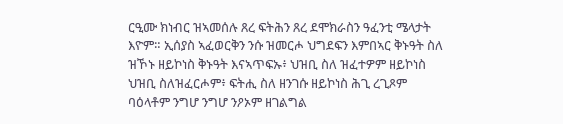ርዒሙ ክነብር ዝኣመሰሉ ጸረ ፍትሕን ጸረ ደሞክራስን ዓፈንቲ ሜላታት እዮም። ኢሰያስ ኣፈወርቅን ንሱ ዝመርሖ ህግደፍን እምበኣር ቅኑዓት ስለ ዝኾኑ ዘይኮነስ ቅኑዓት እናኣጥፍኡ፥ ህዝቢ ስለ ዝፈተዎም ዘይኮነስ ህዝቢ ስለዝፈርሖም፥ ፍትሒ ስለ ዘንገሱ ዘይኮነስ ሕጊ ረጊጾም ባዕላቶም ንግሆ ንግሆ ንዖኦም ዘገልግል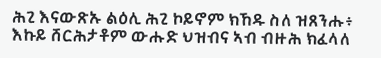ሕጊ እናውጽኡ ልዕሊ ሕጊ ኮይኖም ክኸዱ ስለ ዝጸንሑ፥ እኩይ ሸርሕታቶም ውሑድ ህዝብና ኣብ ብዙሕ ክፈላለ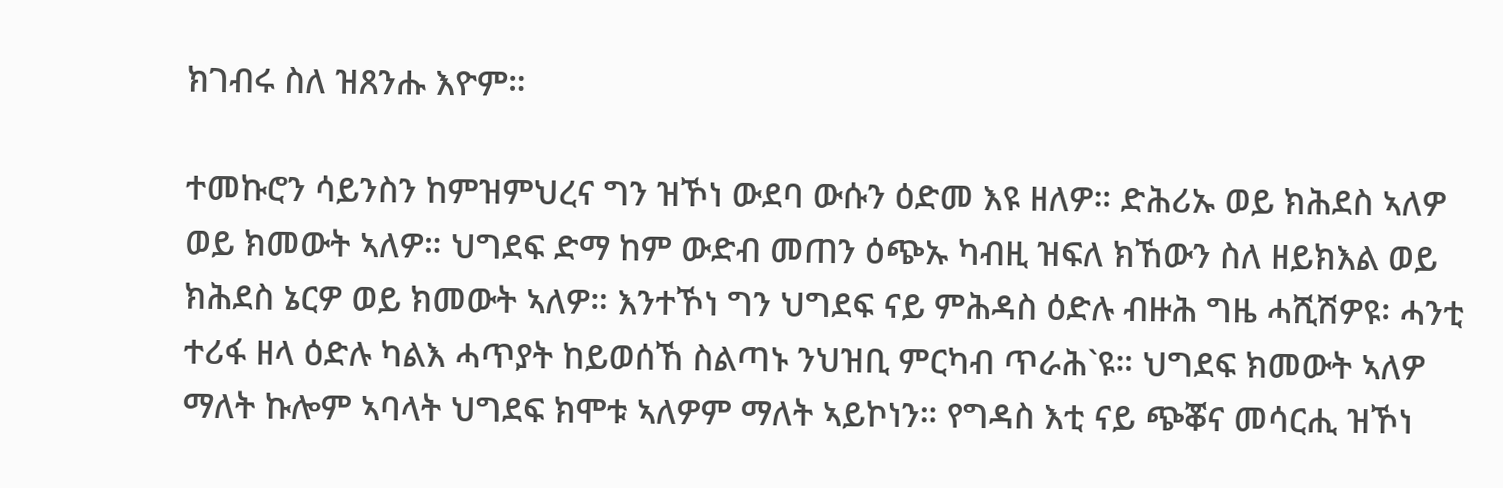ክገብሩ ስለ ዝጸንሑ እዮም።

ተመኩሮን ሳይንስን ከምዝምህረና ግን ዝኾነ ውደባ ውሱን ዕድመ እዩ ዘለዎ። ድሕሪኡ ወይ ክሕደስ ኣለዎ ወይ ክመውት ኣለዎ። ህግደፍ ድማ ከም ውድብ መጠን ዕጭኡ ካብዚ ዝፍለ ክኸውን ስለ ዘይክእል ወይ ክሕደስ ኔርዎ ወይ ክመውት ኣለዎ። እንተኾነ ግን ህግደፍ ናይ ምሕዳስ ዕድሉ ብዙሕ ግዜ ሓሺሽዎዩ፡ ሓንቲ ተሪፋ ዘላ ዕድሉ ካልእ ሓጥያት ከይወሰኸ ስልጣኑ ንህዝቢ ምርካብ ጥራሕ`ዩ። ህግደፍ ክመውት ኣለዎ ማለት ኩሎም ኣባላት ህግደፍ ክሞቱ ኣለዎም ማለት ኣይኮነን። የግዳስ እቲ ናይ ጭቖና መሳርሒ ዝኾነ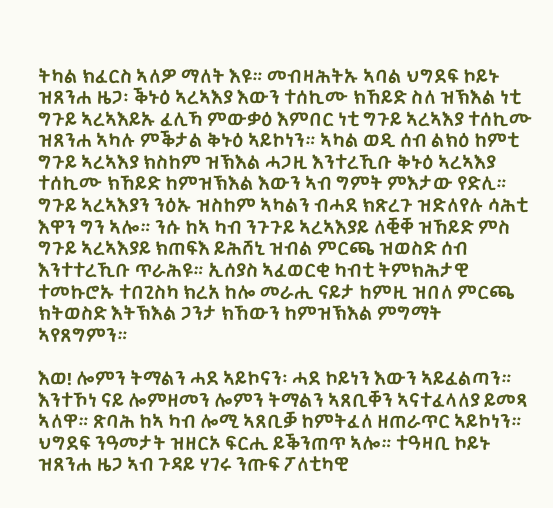ትካል ክፈርስ ኣለዎ ማለት እዩ። መብዛሕትኡ ኣባል ህግደፍ ኮይኑ ዝጸንሐ ዜጋ፡ ቕኑዕ ኣረኣእያ እውን ተሰኪሙ ክኸይድ ስለ ዝኽእል ነቲ ግጉይ ኣረኣእይኡ ፈሊኻ ምውቃዕ እምበር ነቲ ግጉይ ኣረኣእያ ተሰኪሙ ዝጸንሐ ኣካሉ ምቕታል ቅኑዕ ኣይኮነን። ኣካል ወዲ ሰብ ልክዕ ከምቲ ግጉይ ኣረኣእያ ክስከም ዝኽእል ሓጋዚ እንተረኺቡ ቅኑዕ ኣረኣእያ ተሰኪሙ ክኸይድ ከምዝኽእል እውን ኣብ ግምት ምእታው የድሊ። ግጉይ ኣረኣእያን ንዕኡ ዝስከም ኣካልን ብሓደ ክጽረጉ ዝድለየሉ ሳሕቲ እዋን ግን ኣሎ። ንሱ ከኣ ካብ ንጉጉይ ኣረኣእያይ ለቒቐ ዝኸይድ ምስ ግጉይ ኣረኣእያይ ክጠፍእ ይሕሸኒ ዝብል ምርጫ ዝወስድ ሰብ እንተተረኺቡ ጥራሕዩ። ኢሰያስ ኣፈወርቂ ካብቲ ትምክሕታዊ ተመኩሮኡ ተበጊስካ ክረአ ከሎ መራሒ ናይታ ከምዚ ዝበለ ምርጫ ክትወስድ እትኽእል ጋንታ ክኸውን ከምዝኽእል ምግማት ኣየጸግምን።

እወ! ሎምን ትማልን ሓደ ኣይኮናን፡ ሓደ ኮይነን እውን ኣይፈልጣን። እንተኾነ ናይ ሎምዘመን ሎምን ትማልን ኣጸቢቐን ኣናተፈላለያ ይመጻ ኣለዋ። ጽባሕ ከኣ ካብ ሎሚ ኣጸቢቓ ከምትፈለ ዘጠራጥር ኣይኮነን። ህግደፍ ንዓመታት ዝዘርኦ ፍርሒ ይቕንጠጥ ኣሎ። ተዓዛቢ ኮይኑ ዝጸንሐ ዜጋ ኣብ ጉዳይ ሃገሩ ንጡፍ ፖለቲካዊ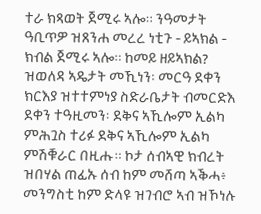ተራ ክጻወት ጀሚሩ ኣሎ። ንዓመታት ዓቢጥዎ ዝጸንሐ መረረ ነቲጉ - ይኣክል - ክብል ጀሚሩ ኣሎ። ከመይ ዘይኣክል? ዝወለዳ ኣዴታት መኺነን፡ መርዓ ደቀን ክርእያ ዝተተምነያ ስድራቤታት ብመርድእ ደቀን ተዓዚመን፡ ደቅና ኣኺሎም ኢልካ ምሕጓስ ተሪፉ ደቅና ኣኺሎም ኢልካ ምሽቑራር በዚሑ። ኮታ ሰብኣዊ ክብረት ዝበሃል ጠፊኡ ሰብ ከም መሸጣ ኣቕሓ፥ መንግስቲ ከም ድላዩ ዝገብሮ ኣብ ዝኾነሉ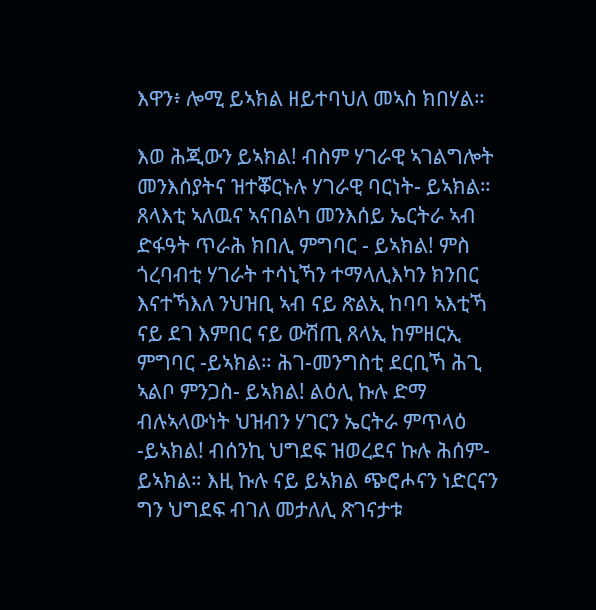እዋን፥ ሎሚ ይኣክል ዘይተባህለ መኣስ ክበሃል።

እወ ሕጂውን ይኣክል! ብስም ሃገራዊ ኣገልግሎት መንእሰያትና ዝተቖርኑሉ ሃገራዊ ባርነት- ይኣክል። ጸላእቲ ኣለዉና ኣናበልካ መንእሰይ ኤርትራ ኣብ ድፋዓት ጥራሕ ክበሊ ምግባር - ይኣክል! ምስ ጎረባብቲ ሃገራት ተሳኒኻን ተማላሊእካን ክንበር እናተኻእለ ንህዝቢ ኣብ ናይ ጽልኢ ከባባ ኣእቲኻ ናይ ደገ እምበር ናይ ውሽጢ ጸላኢ ከምዘርኢ ምግባር -ይኣክል። ሕገ-መንግስቲ ደርቢኻ ሕጊ ኣልቦ ምንጋስ- ይኣክል! ልዕሊ ኩሉ ድማ ብሉኣላውነት ህዝብን ሃገርን ኤርትራ ምጥላዕ -ይኣክል! ብሰንኪ ህግደፍ ዝወረደና ኩሉ ሕሰም- ይኣክል። እዚ ኩሉ ናይ ይኣክል ጭሮሖናን ነድርናን ግን ህግደፍ ብገለ መታለሊ ጽገናታቱ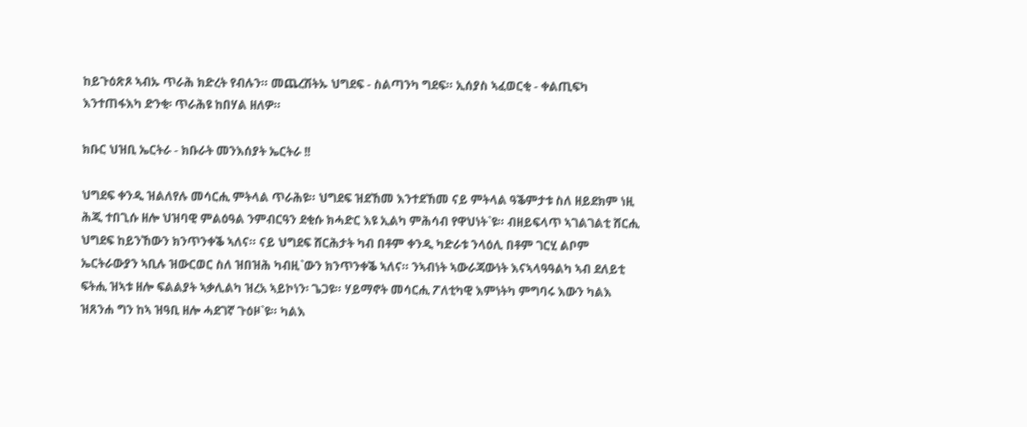ከይጉዕጽጾ ኣብኡ ጥራሕ ክድረት የብሉን። መጨረሽትኡ ህግደፍ - ስልጣንካ ግደፍ። ኢሰያስ ኣፈወርቂ - ቀልጢፍካ እንተጠፋእካ ድንቂ፡ ጥራሕዩ ከበሃል ዘለዎ።

ክቡር ህዝቢ ኤርትራ - ክቡራት መንእሰያት ኤርትራ !!

ህግደፍ ቀንዲ ዝልለየሉ መሳርሒ ምትላል ጥራሕዩ። ህግደፍ ዝደኸመ እንተደኸመ ናይ ምትላል ዓቕምታቱ ስለ ዘይደክም ነዚ ሕጂ ተበጊሱ ዘሎ ህዝባዊ ምልዕዓል ንምብርዓን ደቂሱ ክሓድር እዩ ኢልካ ምሕሳብ የዋህነት`ዩ። ብዘይፍላጥ ኣገልገልቲ ሸርሒ ህግደፍ ከይንኸውን ክንጥንቀቕ ኣለና። ናይ ህግደፍ ሸርሕታት ካብ በቶም ቀንዲ ካድራቱ ንላዕሊ በቶም ገርሂ ልቦም ኤርትራውያን ኣቢሉ ዝውርወር ስለ ዝበዝሕ ካብዚ`ውን ክንጥንቀቕ ኣለና። ንኣብነት ኣውራጃውነት እናኣላዓዓልካ ኣብ ደለይቲ ፍትሒ ዝኣቱ ዘሎ ፍልልያት ኣቃሊልካ ዝረአ ኣይኮነን፡ ጌጋዩ። ሃይማኖት መሳርሒ ፖለቲካዊ እምነትካ ምግባሩ እውን ካልእ ዝጸንሐ ግን ከኣ ዝዓቢ ዘሎ ሓደገኛ ጉዕዞ`ዩ። ካልእ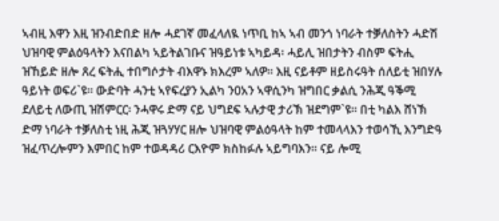ኣብዚ እዋን እዚ ዝንብድበድ ዘሎ ሓደገኛ መፈላለዪ ነጥቢ ከኣ ኣብ መንጎ ነባራት ተቓለስትን ሓድሽ ህዝባዊ ምልዕዓላትን እናበልካ ኣይትልገቡና ዝዓይነቱ ኣካይዳ፡ ሓይሊ ዝበታትን ብስም ፍትሒ ዝኸይድ ዘሎ ጸረ ፍትሒ ተበግሶታት ብእዋኑ ክእረም ኣለዎ። እዚ ናይቶም ዘይስሩዓት ሰለይቲ ዝበሃሉ ዓይነት ወፍሪ`ዩ። ውድባት ሓንቲ ኣየፍረያን ኢልካ ንዐአን ኣዋሲንካ ዝግበር ቃልሲ ንሕጂ ዓቕሚ ደለይቲ ለውጢ ዝሽምርር፡ ንሓዋሩ ድማ ናይ ህግደፍ ኣሉታዊ ታሪኽ ዝደግም`ዩ። በቲ ካልእ ሸነኽ ድማ ነባራት ተቓለስቲ ነዚ ሕጂ ዝጓሃሃር ዘሎ ህዝባዊ ምልዕዓላት ከም ተመላላእን ተወሳኺ እንግድዓ ዝፈጥረሎምን እምበር ከም ተወዳዳሪ ርእዮም ክስከፉሉ ኣይግባእን። ናይ ሎሚ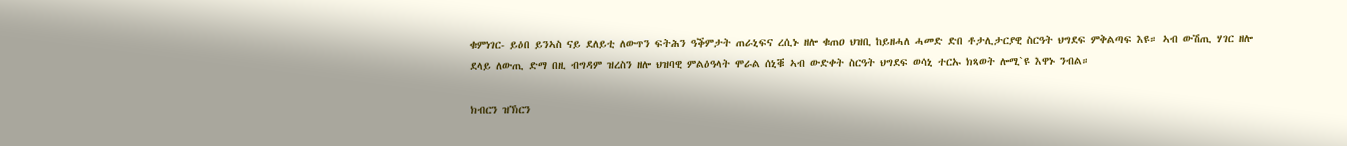ቁምነገር- ይዕበ ይንኣስ ናይ ደለይቲ ለውጥን ፍትሕን ዓቕምታት ጠራኒፍና ረሲኑ ዘሎ ቁጠዐ ህዝቢ ከይዘሓለ ሓመድ ድበ ቶታሊታርያዊ ስርዓት ህግደፍ ምቅልጣፍ እዩ። ኣብ ውሽጢ ሃገር ዘሎ ደላይ ለውጢ ድማ በዚ ብግዳም ዝረስን ዘሎ ህዝባዊ ምልዕዓላት ሞራል ሰኒቑ ኣብ ውድቀት ስርዓት ህግደፍ ወሳኒ ተርኡ ክጻወት ሎሚ`ዩ እዋኑ ንብል።

ክብርን ዝኽርን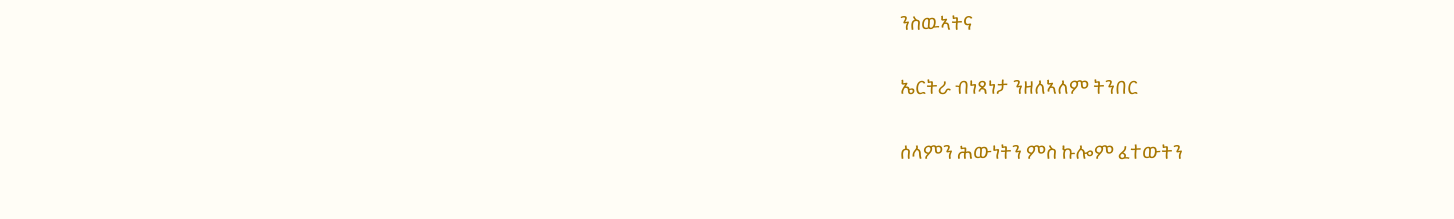ንስዉኣትና

ኤርትራ ብነጻነታ ንዘለኣለም ትንበር

ሰላምን ሕውነትን ምስ ኩሎም ፈተውትን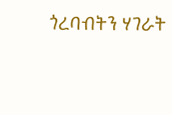ጎረባብትን ሃገራት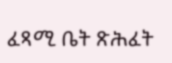ፈጻሚ ቤት ጽሕፈት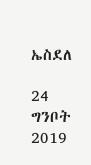ኤስደለ

24 ግንቦት 2019